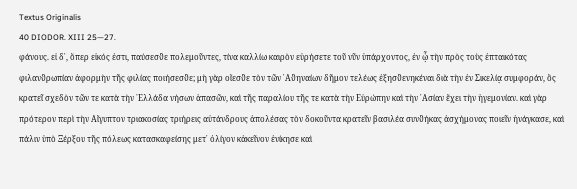Textus Originalis
40 DIODOR. XIII 25—27.
φάνους. εἰ δ᾽, ὅπερ εἰκός ἐστι, παύσεσϑε πολεμοῦντες, τίνα καλλίω καιρὸν εὑρήσετε τοῦ νῦν ὑπάρχοντος, ἐν ᾧ τὴν πρὸς τοὺς ἐπταικότας φιλανϑρωπίαν ἀφορμὴν τῆς φιλίας ποιήσεσϑε; μὴ γὰρ οἴεσϑε τὸν τῶν ᾿Αϑηναίων δῆμον τελέως ἐξησϑενηκέναι διὰ τὴν ἐν Σικελίᾳ συμφοράν, ὃς κρατεῖ σχεδὸν τῶν τε κατὰ τὴν ῾Ελλάδα νήσων ἁπασῶν, καὶ τῆς παραλίου τῆς τε κατὰ τὴν Εὐρώπην καὶ τὴν ᾿Ασίαν ἔχει τὴν ἡγεμονίαν. καὶ γὰρ πρότερον περὶ τὴν Αἴγυπτον τριακοσίας τριήρεις αὐτάνδρους ἀπολέσας τὸν δοκοῦντα κρατεῖν βασιλέα συνϑήκας ἀσχήμονας ποιεῖν ἠνάγκασε, καὶ πάλιν ὑπὸ Ξέρξου τῆς πόλεως κατασκαφείσης μετ᾽ ὀλίγον κἀκεῖνον ἐνίκησε καὶ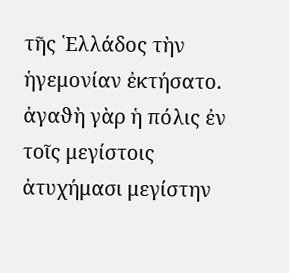τῆς ῾Ελλάδος τὴν ἡγεμονίαν ἐκτήσατο. ἀγαϑὴ γὰρ ἡ πόλις ἐν τοῖς μεγίστοις ἀτυχήμασι μεγίστην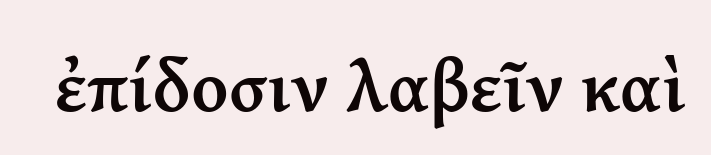ἐπίδοσιν λαβεῖν καὶ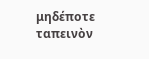μηδέποτε ταπεινὸν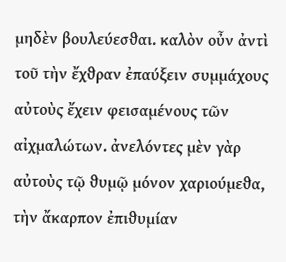μηδὲν βουλεύεσϑαι. καλὸν οὖν ἀντὶ τοῦ τὴν ἔχϑραν ἐπαύξειν συμμάχους αὐτοὺς ἔχειν φεισαμένους τῶν αἰχμαλώτων. ἀνελόντες μὲν γὰρ αὐτοὺς τῷ ϑυμῷ μόνον χαριούμεϑα, τὴν ἄκαρπον ἐπιϑυμίαν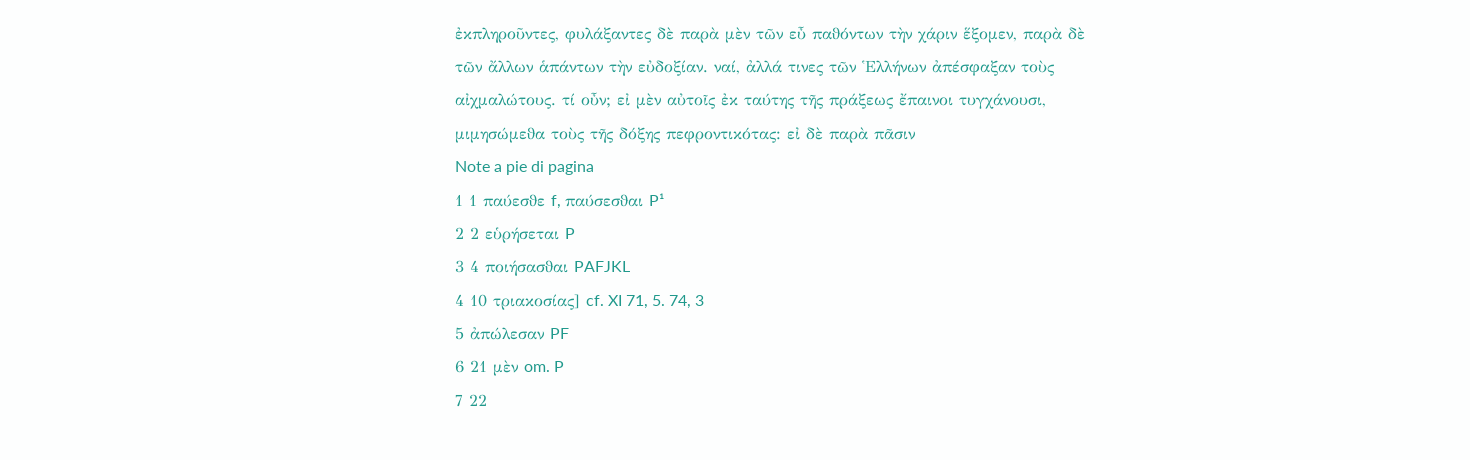ἐκπληροῦντες, φυλάξαντες δὲ παρὰ μὲν τῶν εὖ παϑόντων τὴν χάριν ἕξομεν, παρὰ δὲ τῶν ἄλλων ἁπάντων τὴν εὐδοξίαν. ναί, ἀλλά τινες τῶν ῾Ελλήνων ἀπέσφαξαν τοὺς αἰχμαλώτους. τί οὖν; εἰ μὲν αὐτοῖς ἐκ ταύτης τῆς πράξεως ἔπαινοι τυγχάνουσι, μιμησώμεϑα τοὺς τῆς δόξης πεφροντικότας: εἰ δὲ παρὰ πᾶσιν
Note a pie di pagina
1 1 παύεσϑε f, παύσεσϑαι P¹
2 2 εὑρήσεται P
3 4 ποιήσασϑαι PAFJKL
4 10 τριακοσίας] cf. XI 71, 5. 74, 3
5 ἀπώλεσαν PF
6 21 μὲν om. P
7 22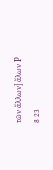τῶν ἄλλων] ἄλων P
8 23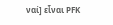ναί] εἶναι PFK